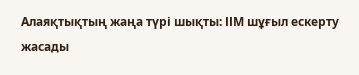Алаяқтықтың жаңа түрі шықты: ІІМ шұғыл ескерту жасады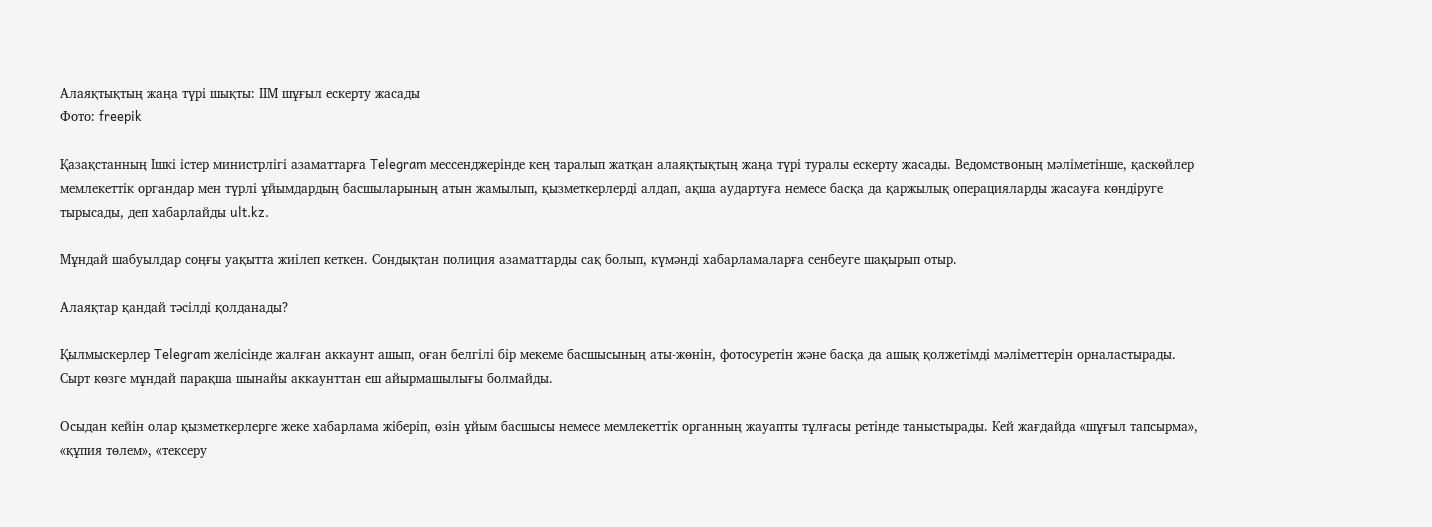Алаяқтықтың жаңа түрі шықты: ІІМ шұғыл ескерту жасады
Фото: freepik

Қазақстанның Ішкі істер министрлігі азаматтарға Telegram мессенджерінде кең таралып жатқан алаяқтықтың жаңа түрі туралы ескерту жасады. Ведомствоның мәліметінше, қаскөйлер мемлекеттік органдар мен түрлі ұйымдардың басшыларының атын жамылып, қызметкерлерді алдап, ақша аудартуға немесе басқа да қаржылық операцияларды жасауға көндіруге тырысады, деп хабарлайды ult.kz.

Мұндай шабуылдар соңғы уақытта жиілеп кеткен. Сондықтан полиция азаматтарды сақ болып, күмәнді хабарламаларға сенбеуге шақырып отыр.

Алаяқтар қандай тәсілді қолданады?

Қылмыскерлер Telegram желісінде жалған аккаунт ашып, оған белгілі бір мекеме басшысының аты-жөнін, фотосуретін және басқа да ашық қолжетімді мәліметтерін орналастырады. Сырт көзге мұндай парақша шынайы аккаунттан еш айырмашылығы болмайды.

Осыдан кейін олар қызметкерлерге жеке хабарлама жіберіп, өзін ұйым басшысы немесе мемлекеттік органның жауапты тұлғасы ретінде таныстырады. Кей жағдайда «шұғыл тапсырма», «құпия төлем», «тексеру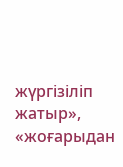жүргізіліп жатыр», «жоғарыдан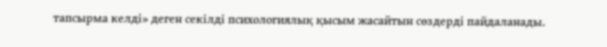тапсырма келді» деген секілді психологиялық қысым жасайтын сөздерді пайдаланады.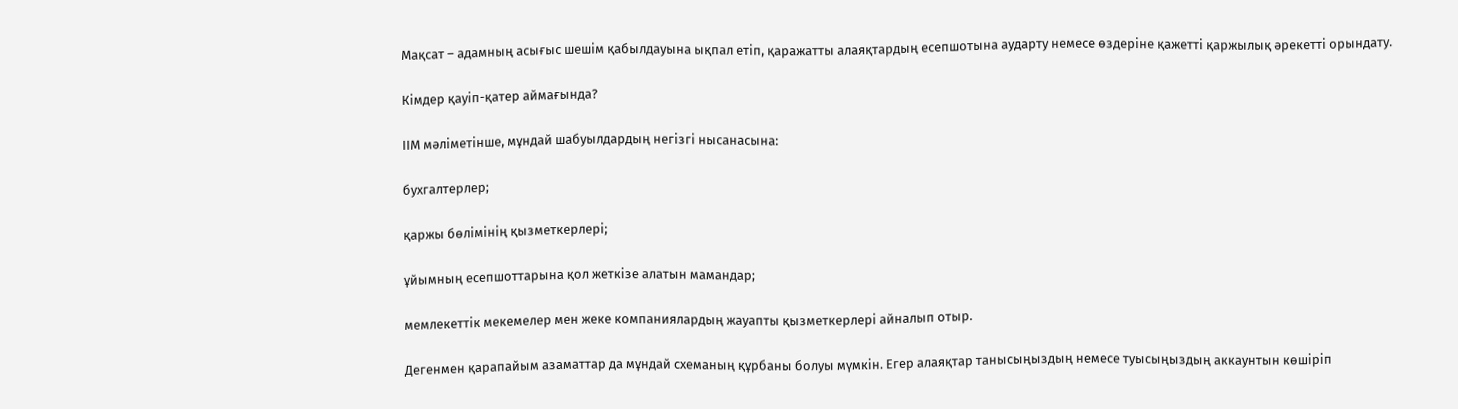Мақсат – адамның асығыс шешім қабылдауына ықпал етіп, қаражатты алаяқтардың есепшотына аударту немесе өздеріне қажетті қаржылық әрекетті орындату.

Кімдер қауіп-қатер аймағында?

ІІМ мәліметінше, мұндай шабуылдардың негізгі нысанасына:

бухгалтерлер;

қаржы бөлімінің қызметкерлері;

ұйымның есепшоттарына қол жеткізе алатын мамандар;

мемлекеттік мекемелер мен жеке компаниялардың жауапты қызметкерлері айналып отыр.

Дегенмен қарапайым азаматтар да мұндай схеманың құрбаны болуы мүмкін. Егер алаяқтар танысыңыздың немесе туысыңыздың аккаунтын көшіріп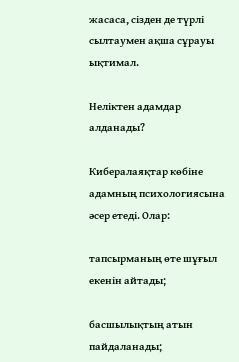жасаса, сізден де түрлі сылтаумен ақша сұрауы ықтимал.

Неліктен адамдар алданады?

Кибералаяқтар көбіне адамның психологиясына әсер етеді. Олар:

тапсырманың өте шұғыл екенін айтады;

басшылықтың атын пайдаланады;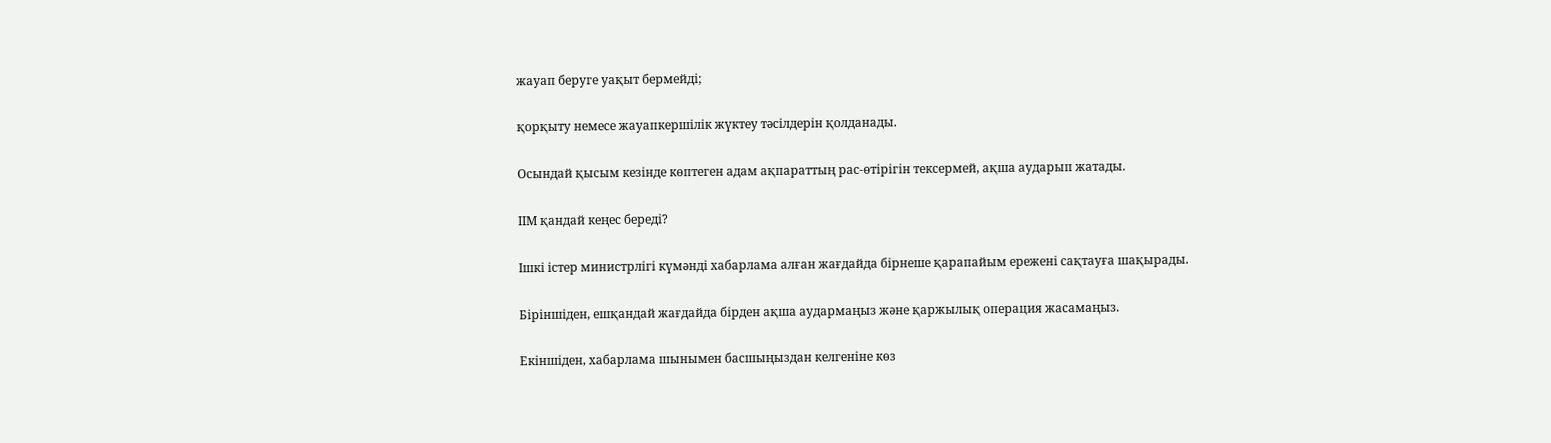жауап беруге уақыт бермейді;

қорқыту немесе жауапкершілік жүктеу тәсілдерін қолданады.

Осындай қысым кезінде көптеген адам ақпараттың рас-өтірігін тексермей, ақша аударып жатады.

ІІМ қандай кеңес береді?

Ішкі істер министрлігі күмәнді хабарлама алған жағдайда бірнеше қарапайым ережені сақтауға шақырады.

Біріншіден, ешқандай жағдайда бірден ақша аудармаңыз және қаржылық операция жасамаңыз.

Екіншіден, хабарлама шынымен басшыңыздан келгеніне көз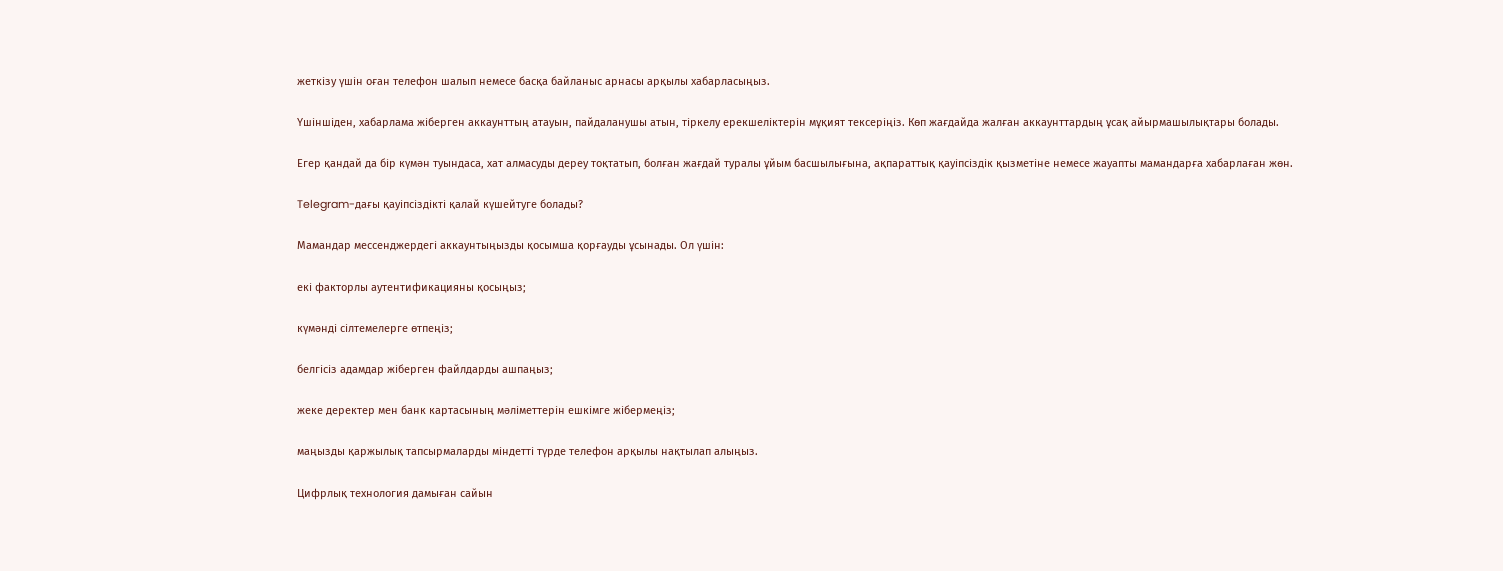жеткізу үшін оған телефон шалып немесе басқа байланыс арнасы арқылы хабарласыңыз.

Үшіншіден, хабарлама жіберген аккаунттың атауын, пайдаланушы атын, тіркелу ерекшеліктерін мұқият тексеріңіз. Көп жағдайда жалған аккаунттардың ұсақ айырмашылықтары болады.

Егер қандай да бір күмән туындаса, хат алмасуды дереу тоқтатып, болған жағдай туралы ұйым басшылығына, ақпараттық қауіпсіздік қызметіне немесе жауапты мамандарға хабарлаған жөн.

Telegram-дағы қауіпсіздікті қалай күшейтуге болады?

Мамандар мессенджердегі аккаунтыңызды қосымша қорғауды ұсынады. Ол үшін:

екі факторлы аутентификацияны қосыңыз;

күмәнді сілтемелерге өтпеңіз;

белгісіз адамдар жіберген файлдарды ашпаңыз;

жеке деректер мен банк картасының мәліметтерін ешкімге жібермеңіз;

маңызды қаржылық тапсырмаларды міндетті түрде телефон арқылы нақтылап алыңыз.

Цифрлық технология дамыған сайын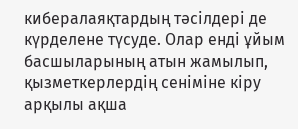кибералаяқтардың тәсілдері де күрделене түсуде. Олар енді ұйым басшыларының атын жамылып, қызметкерлердің сеніміне кіру арқылы ақша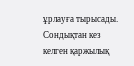ұрлауға тырысады. Сондықтан кез келген қаржылық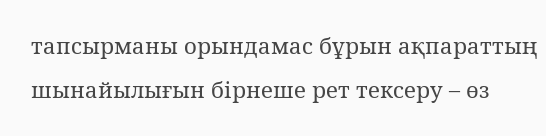тапсырманы орындамас бұрын ақпараттың шынайылығын бірнеше рет тексеру – өз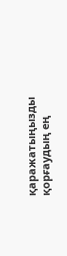қаражатыңызды қорғаудың ең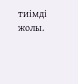тиімді жолы.